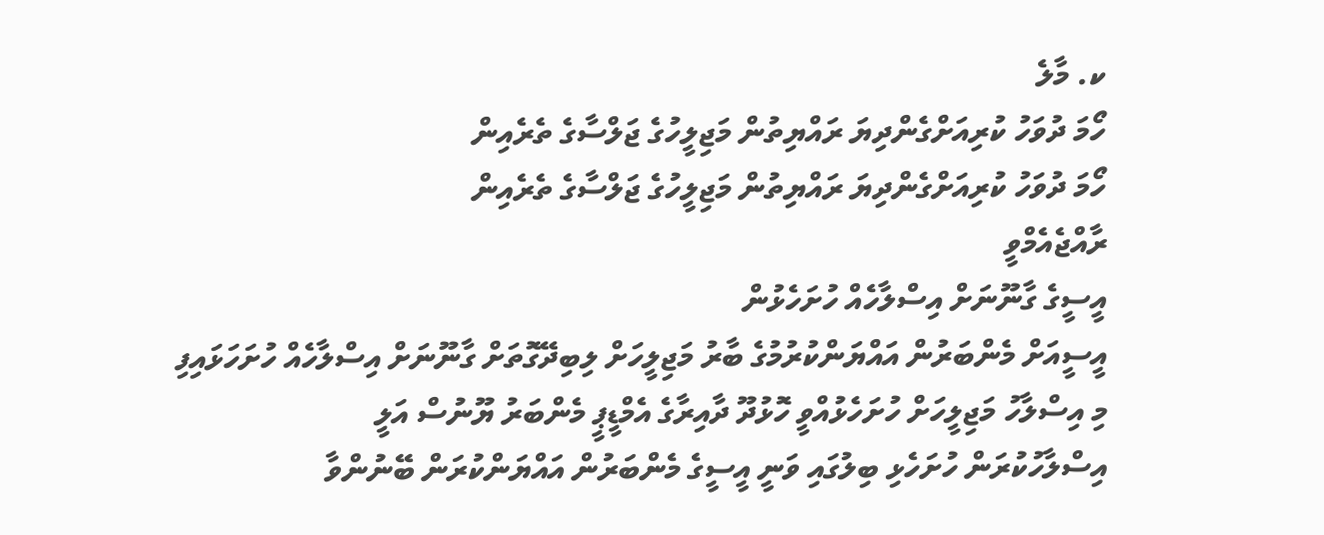ކ. މާލެ
ހޯމަ ދުވަހު ކުރިއަށްގެންދިޔަ ރައްޔިތުން މަޖިލީހުގެ ޖަލްސާގެ ތެރެއިން
ހޯމަ ދުވަހު ކުރިއަށްގެންދިޔަ ރައްޔިތުން މަޖިލީހުގެ ޖަލްސާގެ ތެރެއިން
ރާއްޖެއެމްވީ
އީސީގެ ގާނޫނަށް އިސްލާހެއް ހުށަހެޅުން
އީސީއަށް މެންބަރުން އައްޔަންކުރުމުގެ ބާރު މަޖިލީހަށް ލިބިދޭގޮތަށް ގާނޫނަށް އިސްލާހެއް ހުށަހަޅައިފި
މި އިސްލާހު މަޖިލީހަށް ހުށަހެޅުއްވީ ހޮޅުދޫ ދާއިރާގެ އެމްޑީޕީ މެންބަރު ޔޫނުސް އަލީ
އިސްލާހުކުރަން ހުށަހެޅި ބިލުގައި ވަނީ އީސީގެ މެންބަރުން އައްޔަންކުރަން ބޭނުންވާ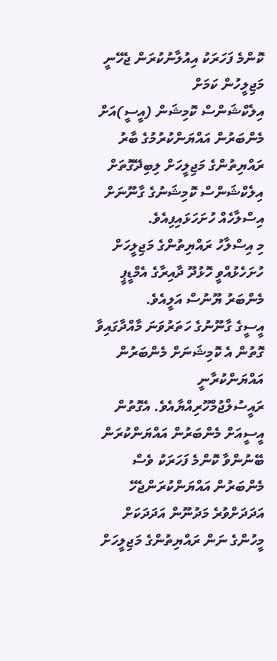ކޮންމެ ފަހަރަކު އިއުލާނުކުރަން ޖެހޭނީ މަޖިލީހުން ކަމަށް
އިލެކްޝަންސް ކޮމިޝަން (އީސީ)އަށް މެންބަރުން އައްޔަންކުރުމުގެ ބާރު ރައްޔިތުންގެ މަޖިލީހަށް ލިބިދޭގޮތަށް އިލެކްޝަންސް ކޮމިޝަނުގެ ގާނޫނަށް އިސްލާހެއް ހުށަހަޅައިފިއެވެ.
މި އިސްލާހު ރައްޔިތުންގެ މަޖިލީހަށް ހުށަހެޅުއްވީ ހޮޅުދޫ ދާއިރާގެ އެމްޑީޕީ މެންބަރު ޔޫނުސް އަލީއެވެ.
އީސީގެ ގާނޫނުގެ ހަތަރުވަނަ މާއްދާގައިވާ ގޮތުން އެ ކޮމިޝަނަށް މެންބަރުން އައްޔަންކުރާނީ ރައީސުލްޖުމްހޫރިއްޔާއެވެ. އެގޮތުން އީސީއަށް މެންބަރުން އައްޔަންކުރަން ބޭނުންވާ ކޮންމެ ފަހަރަކު ވެސް މެންބަރުން އައްޔަންކުރަންޖެހޭ އަދަދަށްވުރެ މަދުނޫން އަދަދަކަށް މީހުންގެ ނަން ރައްޔިތުންގެ މަޖިލީހަށް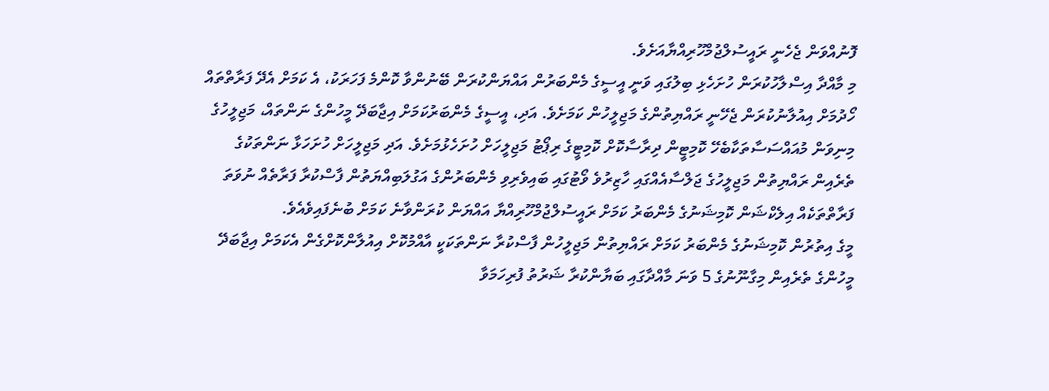ފޮނުއްވަން ޖެހެނީ ރައީސުލްޖުމްހޫރިއްޔާއަށެވެ.
މި މާއްދާ އިސްލާހުކުރަން ހުށަހެޅި ބިލުގައި ވަނީ އީސީގެ މެންބަރުން އައްޔަންކުރަން ބޭނުންވާ ކޮންމެ ފަހަރަކު، އެ ކަމަށް އެދޭ ފަރާތްތައް ހޯދުމަށް އިއުލާނުކުރަން ޖެހޭނީ ރައްޔިތުންގެ މަޖިލީހުން ކަމަށެވެ. އަދި، އީސީގެ މެންބަރުކަމަށް އިޖާބަދޭ މީހުންގެ ނަންތައް، މަޖިލީހުގެ މިނިވަން މުއައްސަސާތަކާބެހޭ ކޮމިޓީން ދިރާސާކޮށް ކޮމިޓީގެ ރިޕޯޓު މަޖިލީހަށް ހުށަހެޅުމަށެވެ. އަދި މަޖިލީހަށް ހުށަހަޅާ ނަންތަކުގެ ތެރެއިން ރައްޔިތުން މަޖިލީހުގެ ޖަލްސާއެއްގައި ހާޒިރުވެ ވޯޓުގައި ބައިވެރިވި މެންބަރުންގެ އަގުލަބިއްޔަތުން ފާސްކުރާ ފަރާތެއް ނުވަތަ ފަރާތްތަކެއް އިލެކްޝަން ކޮމިޝަނުގެ މެންބަރު ކަމަށް ރައީސުލްޖުމްހޫރިއްޔާ އައްޔަން ކުރަންވާނެ ކަމަށް ބުނެފައިވެއެވެ.
މީގެ އިތުރުން ކޮމިޝަނުގެ މެންބަރު ކަމަށް ރައްޔިތުން މަޖިލީހުން ފާސްކުރާ ނަންތަކަކީ އާއްމުކޮށް އިއުލާންކޮށްގެން އެކަމަށް އިޖާބަދޭ މީހުންގެ ތެރެއިން މިގާނޫނުގެ 5 ވަނަ މާއްދާގައި ބަޔާންކުރާ ޝަރުތު ފުރިހަމަވާ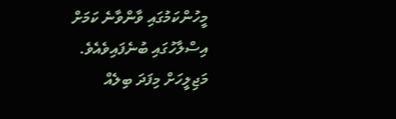މީހުންކަމުގައި ވާންވާނެ ކަމަށް އިސްލާހުގައި ބުނެފައިވެއެވެ.
މަޖިލީހަށް މިފަދަ ބިލެއް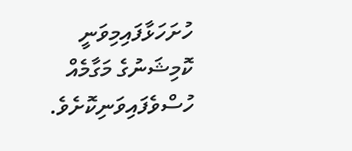ހުށަހަޅާފައިމިވަނީ ކޮމިޝަނުގެ މަގާމެއް ހުސްވެފައިވަނިކޮށެވެ.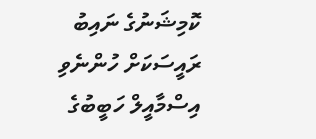ކޮމިޝަނުގެ ނައިބު ރައީސަކަށް ހުންނެވި އިސްމާއީލް ހަބީބުގެ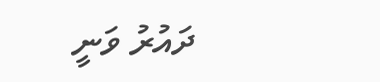ދައުރު ވަނީ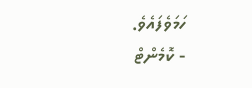ހަމަވެފައެވެ.
- ކޮމެންޓް